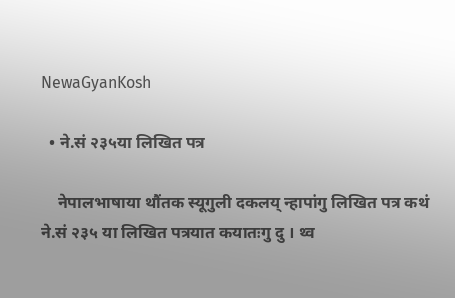NewaGyanKosh

  • ने.सं २३५या लिखित पत्र

    नेपालभाषाया थौंतक स्यूगुली दकलय् न्हापांगु लिखित पत्र कथं ने.सं २३५ या लिखित पत्रयात कयातःगु दु । थ्व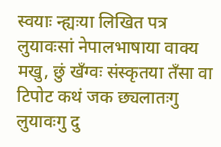स्वयाः न्ह्यःया लिखित पत्र लुयावःसां नेपालभाषाया वाक्य मखु, छुं खँग्वः संस्कृतया तँसा वा टिपोट कथं जक छ्यलातःगु लुयावःगु दु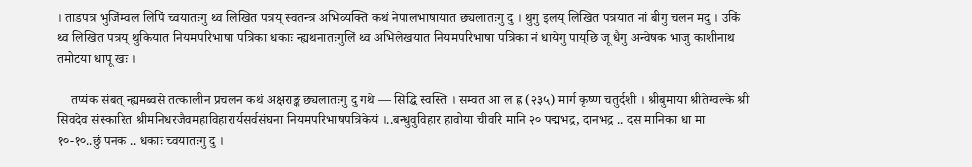। ताडपत्र भुजिंम्वल लिपिं च्वयातःगु थ्व लिखित पत्रय् स्वतन्त्र अभिव्यक्ति कथं नेपालभाषायात छ्यलातःगु दु । थुगु इलय् लिखित पत्रयात नां बीगु चलन मदु । उकिं थ्व लिखित पत्रय् थुकियात नियमपरिभाषा पत्रिका धकाः न्ह्यथनातःगुलिं थ्व अभिलेखयात नियमपरिभाषा पत्रिका नं धायेगु पाय्‌छि जू धैगु अन्वेषक भाजु काशीनाथ तमोटया धापू खः ।

    तप्यंक संबत् न्ह्यमब्वसे तत्कालीन प्रचलन कथं अक्षराङ्क छ्यलातःगु दु गथे — सिद्धि स्वस्ति । सम्वत आ ल ह्र (२३५) मार्ग कृष्ण चतुर्दशी । श्रीबुमाया श्रीतेग्वल्के श्री सिवदेव संस्कारित श्रीमनिधरजैवमहाविहारार्यसर्वसंघना नियमपरिभाषपत्रिकेयं ।..बन्धुवुविहार हावोया चीवरि मानि २० पद्मभद्र, दानभद्र .. दस मानिका धा मा १०-१०..छुं पनक .. धकाः च्वयातःगु दु ।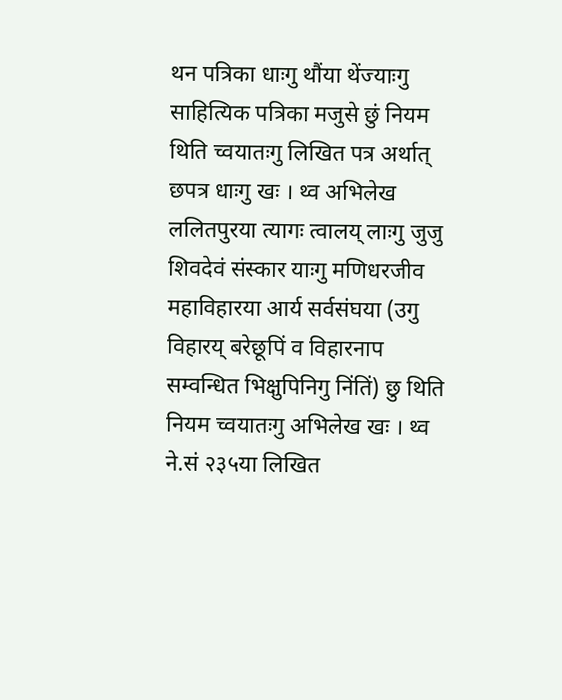थन पत्रिका धाःगु थौंया थेंज्याःगु साहित्यिक पत्रिका मजुसे छुं नियम थिति च्वयातःगु लिखित पत्र अर्थात् छपत्र धाःगु खः । थ्व अभिलेख ललितपुरया त्यागः त्वालय् लाःगु जुजु शिवदेवं संस्कार याःगु मणिधरजीव महाविहारया आर्य सर्वसंघया (उगु विहारय् बरेछूपिं व विहारनाप सम्वन्धित भिक्षुपिनिगु निंतिं) छु थिति नियम च्वयातःगु अभिलेख खः । थ्व ने.सं २३५या लिखित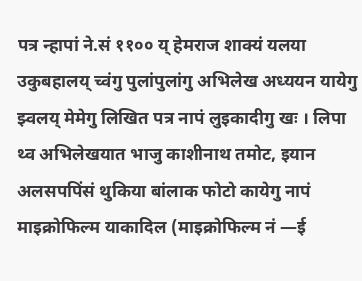पत्र न्हापां ने.सं ११०० य् हेमराज शाक्यं यलया उकुबहालय् च्वंगु पुलांपुलांगु अभिलेख अध्ययन यायेगु झ्वलय् मेमेगु लिखित पत्र नापं लुइकादीगु खः । लिपा थ्व अभिलेखयात भाजु काशीनाथ तमोट, इयान अलसपपिंसं थुकिया बांलाक फोटो कायेगु नापं माइक्रोफिल्म याकादिल (माइक्रोफिल्म नं —ई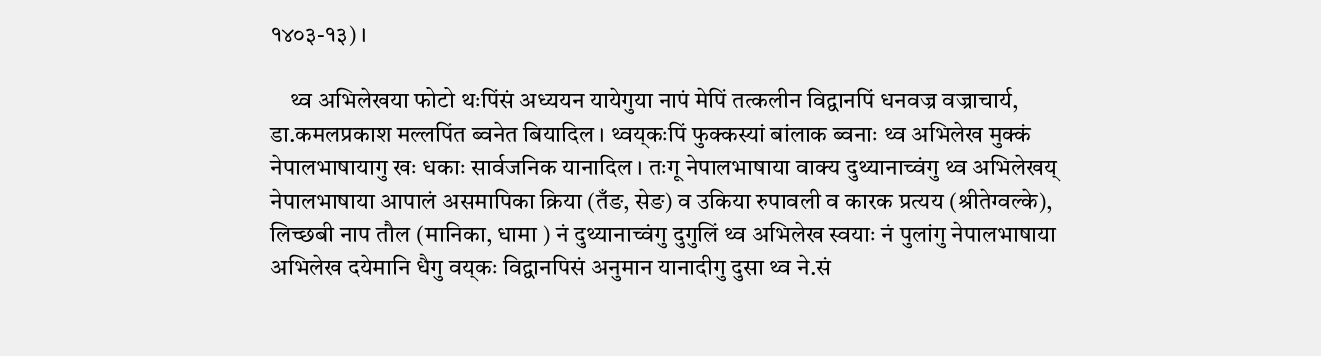१४०३-१३) ।

    थ्व अभिलेखया फोटो थःपिंसं अध्ययन यायेगुया नापं मेपिं तत्कलीन विद्वानपिं धनवज्र वज्राचार्य, डा.कमलप्रकाश मल्लपिंत ब्वनेत बियादिल । थ्वय्‌कःपिं फुक्कस्यां बांलाक ब्वनाः थ्व अभिलेख मुक्कं नेपालभाषायागु खः धकाः सार्वजनिक यानादिल । तःगू नेपालभाषाया वाक्य दुथ्यानाच्वंगु थ्व अभिलेखय् नेपालभाषाया आपालं असमापिका क्रिया (तँङ, सेङ) व उकिया रुपावली व कारक प्रत्यय (श्रीतेग्वल्के), लिच्छबी नाप तौल (मानिका, धामा ) नं दुथ्यानाच्वंगु दुगुलिं थ्व अभिलेख स्वयाः नं पुलांगु नेपालभाषाया अभिलेख दयेमानि धैगु वय्‌कः विद्वानपिसं अनुमान यानादीगु दुसा थ्व ने.सं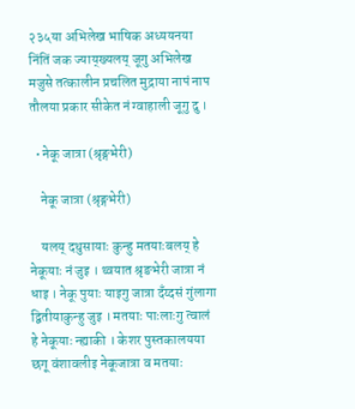२३५या अभिलेख भाषिक अध्ययनया निंतिं जक ज्याय्‌ख्यलय् जूगु अभिलेख मजुसे तत्कालीन प्रचलित मुद्राया नापं नाप तौलया प्रकार सीकेत नं ग्वाहाली जूगु दु ।

  • नेकू जात्रा (श्रृङ्गभेरी)

    नेकू जात्रा (श्रृङ्गभेरी)

    यलय् दथुसायाः कुन्हु मतयाःबलय् हे नेकूयाः नं जुइ । थ्वयात श्रृङभेरी जात्रा नं धाइ । नेकू पुयाः याइगु जात्रा दँय्दसं गुंलागा द्वितीयाकुन्हु जुइ । मतयाः पाःलाःगु त्वालं हे नेकूयाः न्ह्याकी । केशर पुस्तकालयया छगू वंशावलीइ नेकूजात्रा व मतयाः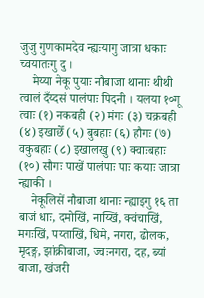जुजु गुणकामदेव न्ह्यःयागु जात्रा धकाः च्वयातःगु दु ।
    मेय्या नेकू पुयाः नौबाजा थानाः थीथी त्वालं दँय्दसं पालंपाः पिदनी । यलया १०गू त्वाः (१) नकबही (२) मंगः (३) चक्रबही (४) इखाछेँ (५) बुबहाः (६) हौगः (७) वकुबहाः (८) इखालखु (९) क्वाःबहाः (१०) सौगः पाखें पालंपाः पाः कयाः जात्रा न्ह्याकी ।
    नेकूलिसें नौबाजा थानाः न्ह्याइगु १६ ता बाजं धाः, दमोखिं, नाय्खिं, क्वंचाखिं, मगःखिं, पय्ताखिं, धिमे, नगरा, ढोलक, मृदङ्ग, झांक्रीबाजा, ज्वःनगरा, दह, ब्यां बाजा, खंजरी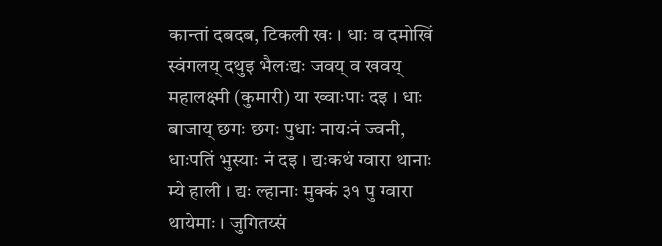कान्तां दबदब, टिकली खः । धाः व दमोखिं स्वंगलय् दथुइ भैलःद्यः जवय् व खवय् महालक्ष्मी (कुमारी) या ख्वाःपाः दइ । धाः बाजाय् छगः छगः पुधाः नायःनं ज्वनी, धाःपतिं भुस्याः नं दइ । द्यःकथं ग्वारा थानाः म्ये हाली । द्यः ल्हानाः मुक्कं ३१ पु ग्वारा थायेमाः । जुगितय्सं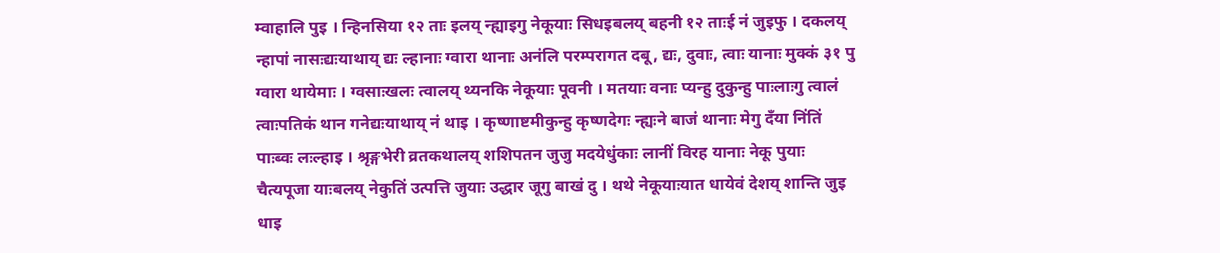म्वाहालि पुइ । न्हिनसिया १२ ताः इलय् न्ह्याइगु नेकूयाः सिधइबलय् बहनी १२ ताःई नं जुइफु । दकलय् न्हापां नासःद्यःयाथाय् द्यः ल्हानाः ग्वारा थानाः अनंलि परम्परागत दबू, द्यः, दुवाः, त्वाः यानाः मुक्कं ३१ पु ग्वारा थायेमाः । ग्वसाःखलः त्वालय् थ्यनकि नेकूयाः पूवनी । मतयाः वनाः प्यन्हु दुकुन्हु पाःलाःगु त्वालं त्वाःपतिकं थान गनेद्यःयाथाय् नं थाइ । कृष्णाष्टमीकुन्हु कृष्णदेगः न्ह्यःने बाजं थानाः मेगु दँया निंतिं पाःब्वः लःल्हाइ । श्रृङ्गभेरी व्रतकथालय् शशिपतन जुजु मदयेधुंकाः लानीं विरह यानाः नेकू पुयाः चैत्यपूजा याःबलय् नेकुतिं उत्पत्ति जुयाः उद्धार जूगु बाखं दु । थथे नेकूयाःयात धायेवं देशय् शान्ति जुइ धाइ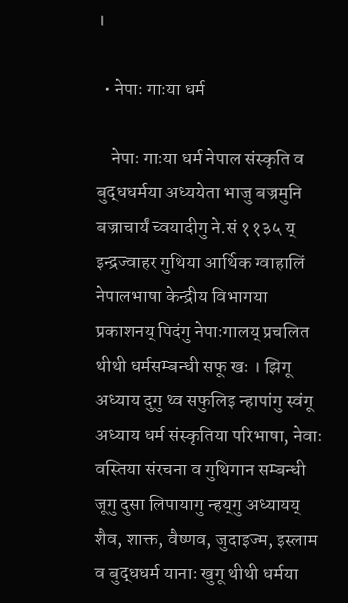।

  • नेपाः गाःया धर्म

    नेपाः गाःया धर्म नेपाल संस्कृति व बुद्धधर्मया अध्ययेता भाजु बज्रमुनि बज्राचार्यं च्वयादीगु ने.सं ११३५ य् इन्द्रज्वाहर गुथिया आर्थिक ग्वाहालिं नेपालभाषा केन्द्रीय विभागया प्रकाशनय् पिदंगु नेपाःगालय् प्रचलित थीथी धर्मसम्बन्धी सफू खः । झिगू अध्याय दुगु थ्व सफुलिइ न्हापांगु स्वंगू अध्याय धर्म संस्कृतिया परिभाषा, नेवाः वस्तिया संरचना व गुथिगान सम्बन्धी जूगु दुसा लिपायागु न्हय्‌गु अध्यायय् शैव, शाक्त, वैष्णव, जुदाइज्म, इस्लाम व बुद्धधर्म यानाः खुगू थीथी धर्मया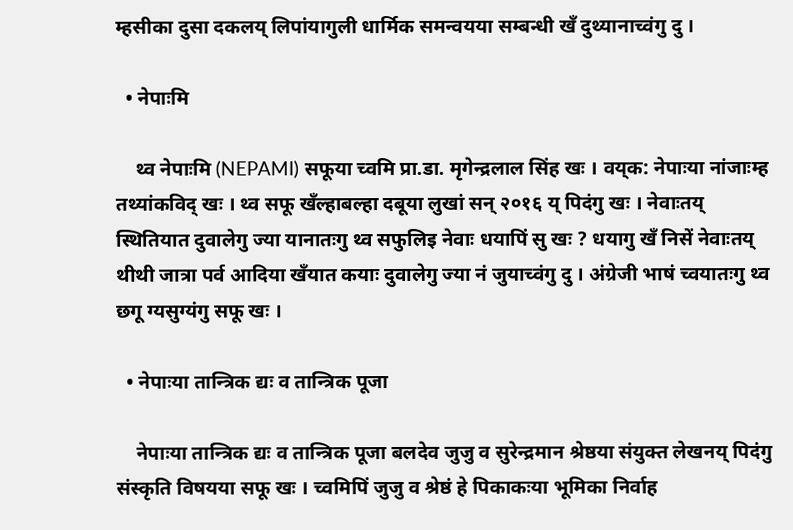म्हसीका दुसा दकलय् लिपांयागुली धार्मिक समन्वयया सम्बन्धी खँ दुथ्यानाच्वंगु दु ।

  • नेपाःमि

    थ्व नेपाःमि (NEPAMI) सफूया च्वमि प्रा.डा. मृगेन्द्रलाल सिंह खः । वय्‌क: नेपाःया नांजाःम्ह तथ्यांकविद् खः । थ्व सफू खँल्हाबल्हा दबूया लुखां सन् २०१६ य् पिदंगु खः । नेवाःतय् स्थितियात दुवालेगु ज्या यानातःगु थ्व सफुलिइ नेवाः धयापिं सु खः ? धयागु खँ निसें नेवाःतय् थीथी जात्रा पर्व आदिया खँयात कयाः दुवालेगु ज्या नं जुयाच्वंगु दु । अंग्रेजी भाषं च्वयातःगु थ्व छगू ग्यसुग्यंगु सफू खः ।

  • नेपाःया तान्त्रिक द्यः व तान्त्रिक पूजा

    नेपाःया तान्त्रिक द्यः व तान्त्रिक पूजा बलदेव जुजु व सुरेन्द्रमान श्रेष्ठया संयुक्त लेखनय् पिदंगु संस्कृति विषयया सफू खः । च्वमिपिं जुजु व श्रेष्ठं हे पिकाकःया भूमिका निर्वाह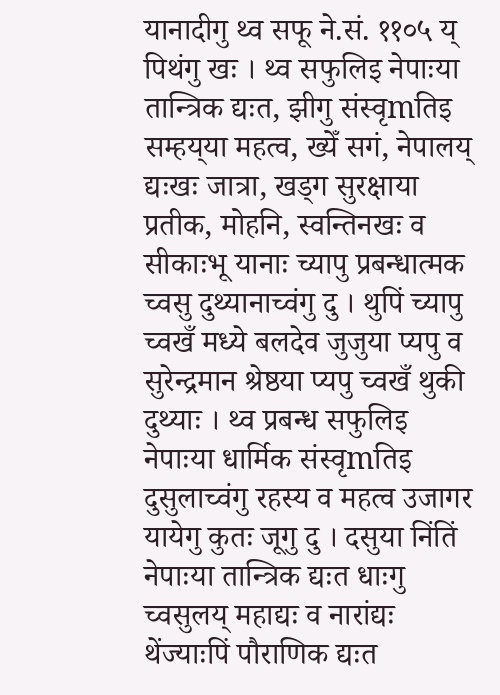यानादीगु थ्व सफू ने.सं. ११०५ य् पिथंगु खः । थ्व सफुलिइ नेपाःया तान्त्रिक द्यःत, झीगु संस्वृmतिइ सम्हय्‌या महत्व, ख्येँ सगं, नेपालय् द्यःखः जात्रा, खड्ग सुरक्षाया प्रतीक, मोहनि, स्वन्तिनखः व सीकाःभू यानाः च्यापु प्रबन्धात्मक च्वसु दुथ्यानाच्वंगु दु । थुपिं च्यापु च्वखँ मध्ये बलदेव जुजुया प्यपु व सुरेन्द्रमान श्रेष्ठया प्यपु च्वखँ थुकी दुथ्याः । थ्व प्रबन्ध सफुलिइ नेपाःया धार्मिक संस्वृmतिइ दुसुलाच्वंगु रहस्य व महत्व उजागर यायेगु कुतः जूगु दु । दसुया निंतिं नेपाःया तान्त्रिक द्यःत धाःगु च्वसुलय् महाद्यः व नारांद्यः थेंज्याःपिं पौराणिक द्यःत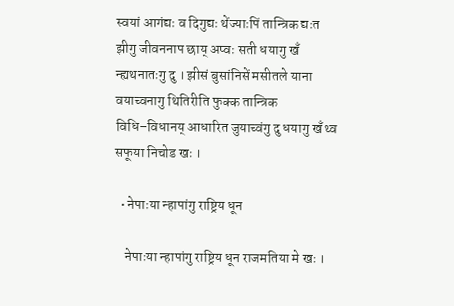स्वयां आगंद्यः व दिगुद्यः थेंज्याःपिं तान्त्रिक द्यःत झीगु जीवननाप छाय् अप्वः सती धयागु खँ न्ह्यथनातःगु दु । झीसं बुसांनिसें मसीतले याना वयाच्वनागु थितिरीति फुक्क तान्त्रिक विधि–विधानय् आधारित जुयाच्वंगु दु धयागु खँ थ्व सफूया निचोड खः ।

  • नेपाःया न्हापांगु राष्ट्रिय धून

    नेपाःया न्हापांगु राष्ट्रिय धून राजमतिया मे खः ।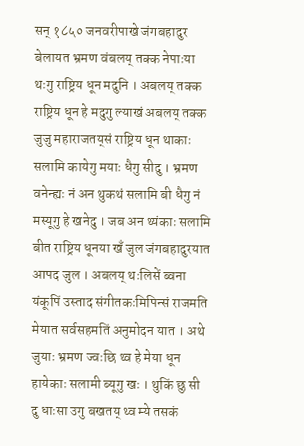सन् १८५० जनवरीपाखे जंगबहादुर बेलायत भ्रमण वंबलय्‌ तक्क नेपाःया थःगु राष्ट्रिय धून मदुनि । अबलय्‌ तक्क राष्ट्रिय धून हे मदुगु ल्याखं अबलय्‌ तक्क जुजु महाराजतय्‌सं राष्ट्रिय धून थाकाः सलामि कायेगु मयाः धैगु सीदु । भ्रमण वनेन्ह्यः नं अन थुकथं सलामि बी धैगु नं मस्यूगु हे खनेदु । जब अन थ्यंकाः सलामि बीत राष्ट्रिय धूनया खँ जुल जंगबहादुरयात आपद जुल । अबलय्‌ थःलिसें ब्वना यंकूपिं उस्ताद संगीतकःमिपिन्सं राजमति मेयात सर्वसहमतिं अनुमोदन यात । अथे जुयाः भ्रमण ज्वःछि थ्व हे मेया धून हायेकाः सलामी ब्यूगु खः । थुकिं छु सी दु धाःसा उगु बखतय्‌ थ्व म्ये तसकं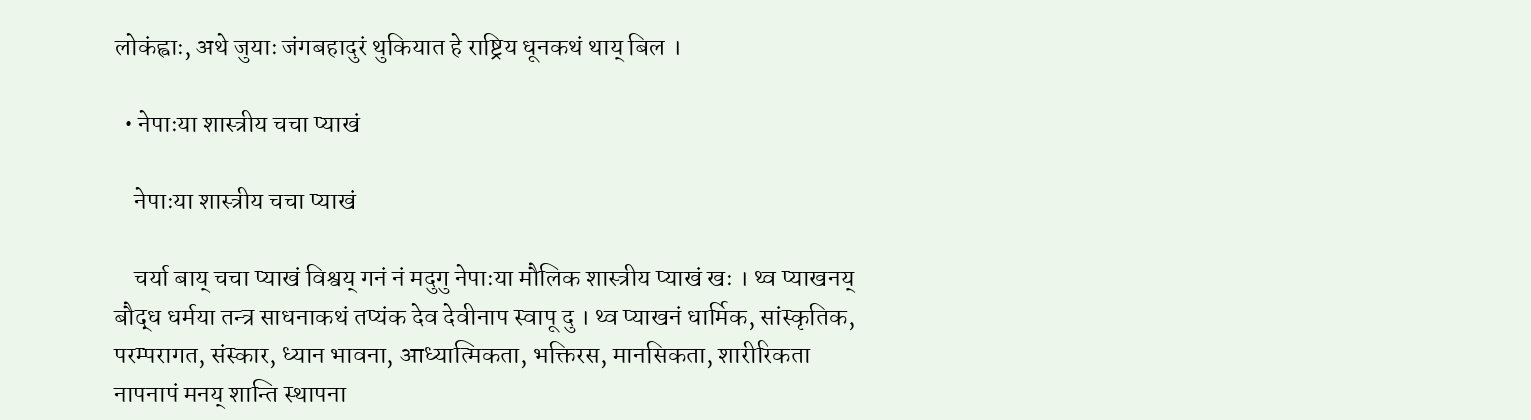लोकंह्वाः, अथे जुयाः जंगबहादुरं थुकियात हे राष्ट्रिय धूनकथं थाय्‌ बिल ।

  • नेपाःया शास्त्रीय चचा प्याखं

    नेपाःया शास्त्रीय चचा प्याखं

    चर्या बाय्‌ चचा प्याखं विश्वय्‌ गनं नं मदुगु नेपाःया मौलिक शास्त्रीय प्याखं खः । थ्व प्याखनय्‌ बौद्ध धर्मया तन्त्र साधनाकथं तप्यंक देव देवीनाप स्वापू दु । थ्व प्याखनं धार्मिक, सांस्कृतिक, परम्परागत, संस्कार, ध्यान भावना, आध्यात्मिकता, भक्तिरस, मानसिकता, शारीरिकता नापनापं मनय्‌ शान्ति स्थापना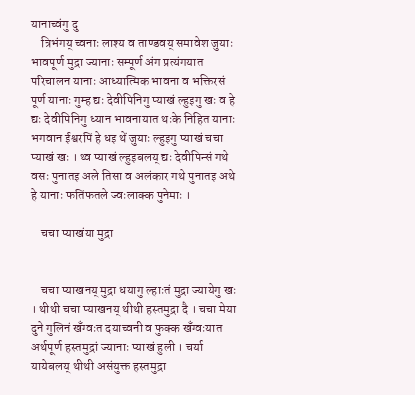यानाच्वंगु दु
    त्रिभंगय्‌ च्वनाः लाश्य व ताण्डवय्‌ समावेश जुयाः भावपूर्ण मुद्रा ज्यानाः सम्पूर्ण अंग प्रत्यंगयात परिचालन यानाः आध्यात्मिक भावना व भक्तिरसं पूर्ण यानाः गुम्ह द्यः देवीपिनिगु प्याखं ल्हुइगु खः व हे द्यः देवीपिनिगु ध्यान भावनायात थःके निहित यानाः भगवान ईश्वरपिं हे धइ थें जुयाः ल्हुइगु प्याखं चचा प्याखं खः । थ्व प्याखं ल्हुइबलय्‌ द्यः देवीपिन्सं गथे वसः पुनातइ अले तिसा व अलंकार गथे पुनातइ अथे हे यानाः फतिंफतले ज्वःलाक्क पुनेमाः ।

    चचा प्याखंया मुद्रा


    चचा प्याखनय्‌ मुद्रा धयागु ल्हाःतं मुद्रा ज्यायेगु खः । थीथी चचा प्याखनय्‌ थीथी हस्तमुद्रा दै । चचा मेया दुने गुलिनं खँग्वःत दयाच्वनी व फुक्क खँग्वःयात अर्थपूर्ण हस्तमुद्रां ज्यानाः प्याखं हुली । चर्या यायेबलय्‌ थीथी असंयुक्त हस्तमुद्रा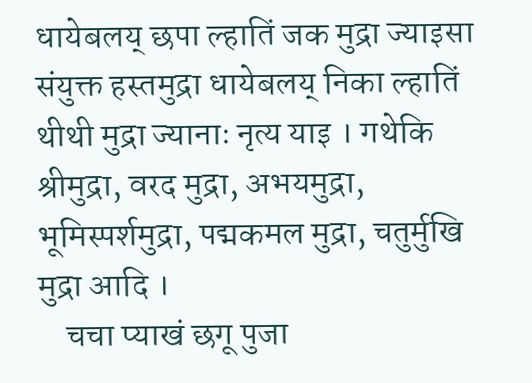धायेबलय्‌ छपा ल्हातिं जक मुद्रा ज्याइसा संयुक्त हस्तमुद्रा धायेबलय्‌ निका ल्हातिं थीथी मुद्रा ज्यानाः नृत्य याइ । गथेकि श्रीमुद्रा, वरद मुद्रा, अभयमुद्रा, भूमिस्पर्शमुद्रा, पद्मकमल मुद्रा, चतुर्मुखि मुद्रा आदि ।
    चचा प्याखं छगू पुजा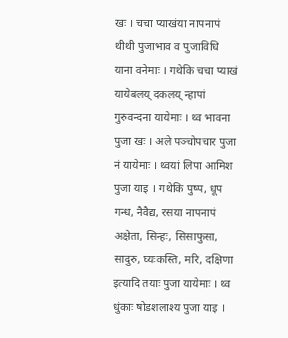खः । चचा प्याखंया नापनापं थीथी पुजाभाव व पुजाविधि याना वनेमाः । गथेकि चचा प्याखं यायेबलय्‌ दकलय्‌ न्हापां गुरुवन्दना यायेमाः । थ्व भावना पुजा खः । अले पञ्चोपचार पुजा नं यायेमाः । थ्वयां लिपा आमिश पुजा याइ । गथेकि पुष्प, धूप गन्ध, नैवैद्य, रसया नापनापं अक्षेता, सिन्हः, सिसाफुसा, सादुरु, घ्यःकस्ति, मरि, दक्षिणा इत्यादि तयाः पुजा यायेमाः । थ्व धुंकाः षोडशलाश्य पुजा याइ ।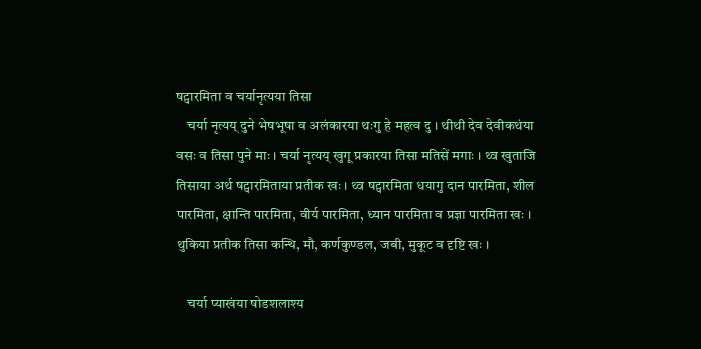षट्पारमिता व चर्यानृत्यया तिसा
    चर्या नृत्यय्‌ दुने भेषभूषा व अलंकारया थःगु हे महत्व दु । थीथी देव देवीकथंया वसः व तिसा पुने माः । चर्या नृत्यय्‌ खुगू प्रकारया तिसा मतिसें मगाः । थ्व खुताजि तिसाया अर्थ षट्पारमिताया प्रतीक खः । थ्व षट्पारमिता धयागु दान पारमिता, शील पारमिता, क्षान्ति पारमिता, वीर्य पारमिता, ध्यान पारमिता व प्रज्ञा पारमिता खः । थुकिया प्रतीक तिसा कन्थि, मौ, कर्णकुण्डल, जबी, मुकूट व दृष्टि खः ।

    चर्या प्याखंया षोडशलाश्य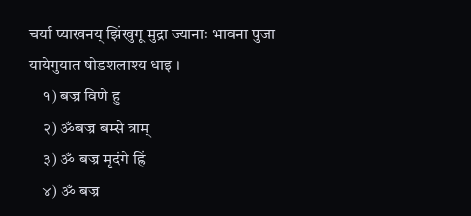चर्या प्याखनय्‌ झिंखुगू मुद्रा ज्यानाः भावना पुजा यायेगुयात षोडशलाश्य धाइ ।
    १) बज्र विणे हु
    २) ॐबज्र बम्से त्राम्‌
    ३) ॐ बज्र मृदंगे ह्रिं
    ४) ॐ बज्र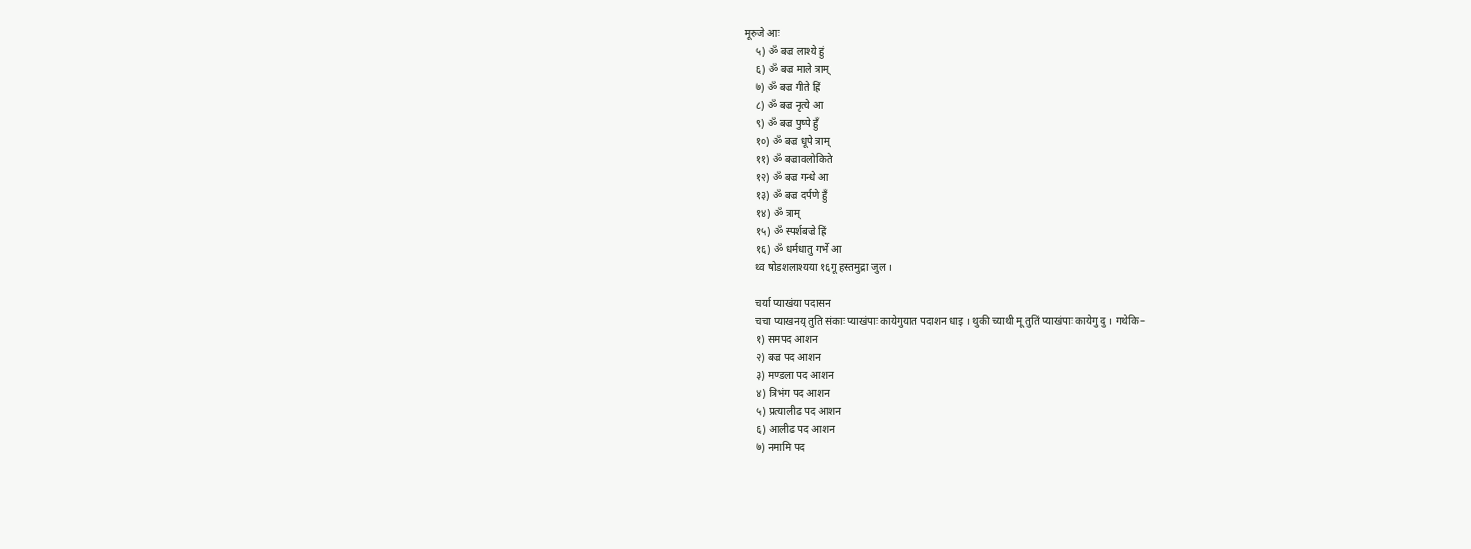मूरुजे आः
    ५) ॐ बज्र लाश्ये हुं
    ६) ॐ बज्र माले त्राम्
    ७) ॐ बज्र गीते ह्रिं
    ८) ॐ बज्र नृत्ये आ
    ९) ॐ बज्र पुष्पे हुँ
    १०) ॐ बज्र धूपे त्राम्
    ११) ॐ बज्रावलोकिते
    १२) ॐ बज्र गन्धे आ
    १३) ॐ बज्र दर्पणे हुँ
    १४) ॐ त्राम्
    १५) ॐ स्पर्शबज्रे ह्रिं
    १६) ॐ धर्मधातु गर्भे आ
    थ्व षोडशलाश्यया १६गू हस्तमुद्रा जुल ।

    चर्या प्याखंया पदासन
    चचा प्याखनय्‌ तुति संकाः प्याखंपाः कायेगुयात पदाशन धाइ । थुकी च्याथी मू तुतिं प्याखंपाः कायेगु दु । गथेकि–
    १) समपद आशन
    २) बज्र पद आशन
    ३) मण्डला पद आशन
    ४) त्रिभंग पद आशन
    ५) प्रत्यालीढ पद आशन
    ६) आलीढ पद आशन
    ७) नमामि पद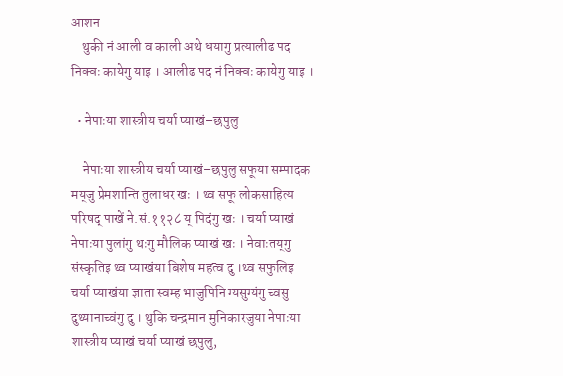आशन
    थुकी नं आली व काली अथे धयागु प्रत्यालीढ पद निक्वः कायेगु याइ । आलीढ पद नं निक्वः कायेगु याइ ।

  • नेपाःया शास्त्रीय चर्या प्याखं–छपुलु

    नेपाःया शास्त्रीय चर्या प्याखं–छपुलु सफूया सम्पादक मय्‌जु प्रेमशान्ति तुलाधर खः । थ्व सफू लोकसाहित्य परिषद् पाखें ने.सं.११२८ य् पिदंगु खः । चर्या प्याखं नेपाःया पुलांगु थःगु मौलिक प्याखं खः । नेवाःतय्‌गु संस्कृतिइ थ्व प्याखंया बिशेष महत्व दु ।थ्व सफुलिइ चर्या प्याखंया ज्ञाता स्वम्ह भाजुपिनि ग्यसुग्यंगु च्वसु दुथ्यानाच्वंगु दु । थुकि चन्द्रमान मुनिकारजुया नेपाःया शास्त्रीय प्याखं चर्या प्याखं छपुलु,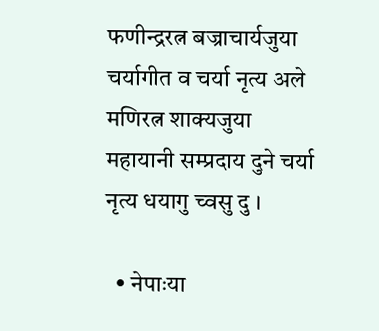फणीन्द्ररत्न बज्राचार्यजुया चर्यागीत व चर्या नृत्य अले मणिरत्न शाक्यजुया महायानी सम्प्रदाय दुने चर्या नृत्य धयागु च्वसु दु ।

  • नेपाःया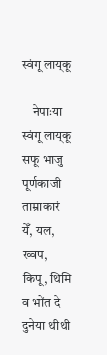स्वंगू लाय्‌कू

    नेपाःया स्वंगू लाय्‌कू सफू भाजु पूर्णकाजी ताम्राकारं येँ, यल, ख्वप, किपू, थिमि व भोंत दे दुनेया थीथी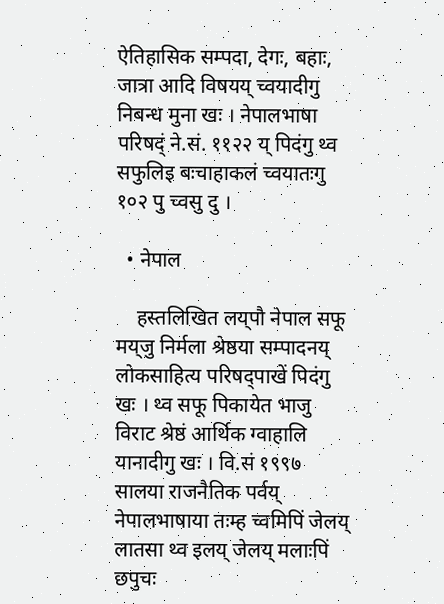ऐतिहासिक सम्पदा, देगः, बहाः, जात्रा आदि विषयय् च्वयादीगु निबन्ध मुना खः । नेपालभाषा परिषद्ं ने.सं. ११२२ य् पिदंगु थ्व सफुलिइ बःचाहाकलं च्वयातःगु १०२ पु च्वसु दु ।

  • नेपाल

    हस्तलिखित लय्‌पौ नेपाल सफू मय्‌जु निर्मला श्रेष्ठया सम्पादनय् लोकसाहित्य परिषद्पाखें पिदंगु खः । थ्व सफू पिकायेत भाजु विराट श्रेष्ठं आर्थिक ग्वाहालि यानादीगु खः । वि.सं १९९७ सालया राजनैतिक पर्वय् नेपालभाषाया तःम्ह च्वमिपिं जेलय् लातसा थ्व इलय् जेलय् मलाःपिं छपुचः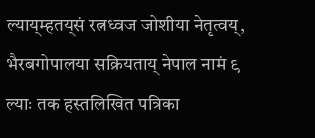ल्याय्‌म्हतय्‌सं रत्नध्वज जोशीया नेतृत्वय्, भैरबगोपालया सक्रियताय् नेपाल नामं ९ ल्याः तक हस्तलिखित पत्रिका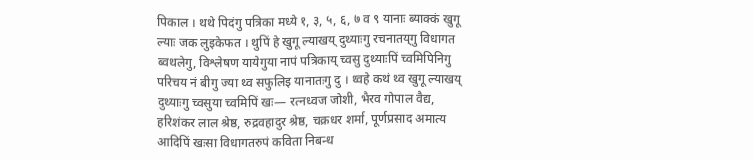पिकाल । थथे पिदंगु पत्रिका मध्ये १, ३, ५, ६, ७ व ९ यानाः ब्याक्कं खुगू ल्याः जक लुइकेफत । थुपिं हे खुगू ल्याखय् दुथ्याःगु रचनातय्‌गु विधागत ब्वथलेगु, विश्लेषण यायेगुया नापं पत्रिकाय् च्वसु दुथ्याःपिं च्वमिपिनिगु परिचय नं बीगु ज्या थ्व सफुलिइ यानातःगु दु । थ्वहे कथं थ्व खुगू ल्याखय् दुथ्याःगु च्वसुया च्वमिपिं खः— रत्नध्वज जोशी, भैरव गोपाल वैद्य, हरिशंकर लाल श्रेष्ठ, रुद्रवहादुर श्रेष्ठ, चक्रधर शर्मा, पूर्णप्रसाद अमात्य आदिपिं खःसा विधागतरुपं कविता निबन्ध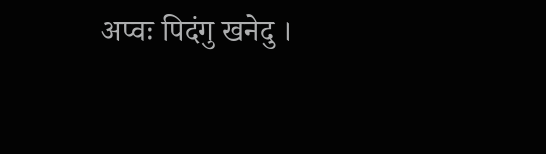अप्वः पिदंगु खनेदु ।